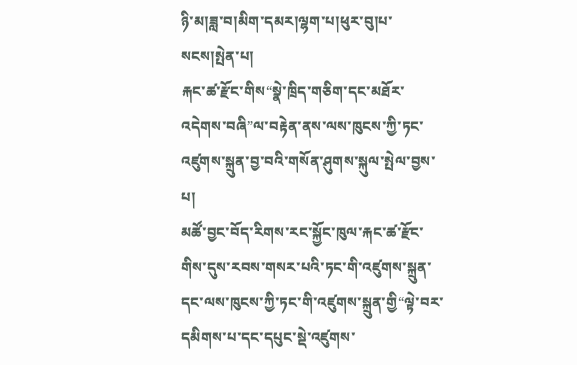ཉི་མ།ཟླ་བ།མིག་དམར།ལྷག་པ།ཕུར་བུ།པ་སངས།སྤེན་པ།
རྐང་ཚ་རྫོང་གིས“སྣེ་ཁྲིད་གཅིག་དང་མཐོར་འདེགས་བཞི”ལ་བརྟེན་ནས་ལས་ཁུངས་ཀྱི་ཏང་འཛུགས་སྐྲུན་བྱ་བའི་གསོན་ཤུགས་སྐུལ་སྤེལ་བྱས་པ།
མཚོ་བྱང་བོད་རིགས་རང་སྐྱོང་ཁུལ་རྐང་ཚ་རྫོང་གིས་དུས་རབས་གསར་པའི་ཏང་གི་འཛུགས་སྐྲུན་དང་ལས་ཁུངས་ཀྱི་ཏང་གི་འཛུགས་སྐྲུན་གྱི“ལྟེ་བར་དམིགས་པ་དང་དཔུང་སྡེ་འཛུགས་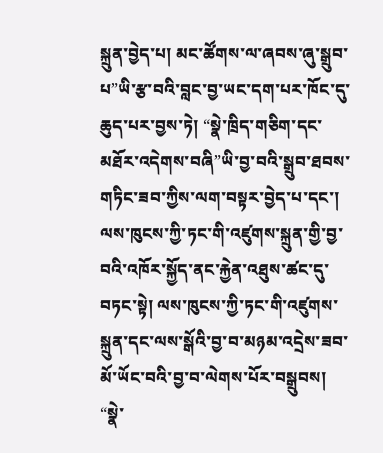སྐྲུན་བྱེད་པ། མང་ཚོགས་ལ་ཞབས་ཞུ་སྒྲུབ་པ”ཡི་རྩ་བའི་བླང་བྱ་ཡང་དག་པར་ཁོང་དུ་ཆུད་པར་བྱས་ཏེ། “སྣེ་ཁྲིད་གཅིག་དང་མཐོར་འདེགས་བཞི”ཡི་བྱ་བའི་སྒྲུབ་ཐབས་གཏིང་ཟབ་ཀྱིས་ལག་བསྟར་བྱེད་པ་དང་། ལས་ཁུངས་ཀྱི་ཏང་གི་འཛུགས་སྐྲུན་གྱི་བྱ་བའི་འཁོར་སྐྱོད་ནང་རྐྱེན་འཐུས་ཚང་དུ་བཏང་སྟེ། ལས་ཁུངས་ཀྱི་ཏང་གི་འཛུགས་སྐྲུན་དང་ལས་སྒོའི་བྱ་བ་མཉམ་འདྲེས་ཟབ་མོ་ཡོང་བའི་བྱ་བ་ལེགས་པོར་བསྒྲུབས།
“སྣེ་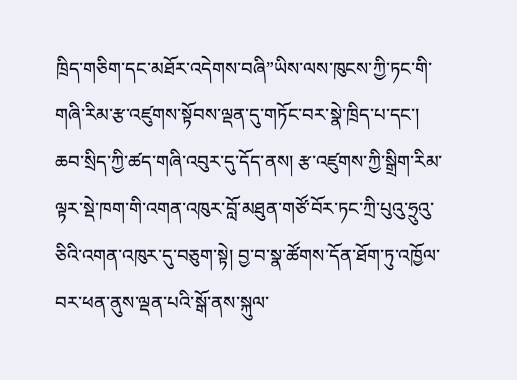ཁྲིད་གཅིག་དང་མཐོར་འདེགས་བཞི”ཡིས་ལས་ཁུངས་ཀྱི་ཏང་གི་གཞི་རིམ་རྩ་འཛུགས་སྟོབས་ལྡན་དུ་གཏོང་བར་སྣེ་ཁྲིད་པ་དང་། ཆབ་སྲིད་ཀྱི་ཚད་གཞི་འབུར་དུ་དོད་ནས། རྩ་འཛུགས་ཀྱི་སྒྲིག་རིམ་ལྟར་སྡེ་ཁག་གི་འགན་འཁུར་བློ་མཐུན་གཙོ་བོར་ཏང་ཀྲི་པུའུ་ཧྲུའུ་ཅིའི་འགན་འཁུར་དུ་བཅུག་སྟེ། བྱ་བ་སྣ་ཚོགས་དོན་ཐོག་ཏུ་འཁྱོལ་བར་ཕན་ནུས་ལྡན་པའི་སྒོ་ནས་སྐུལ་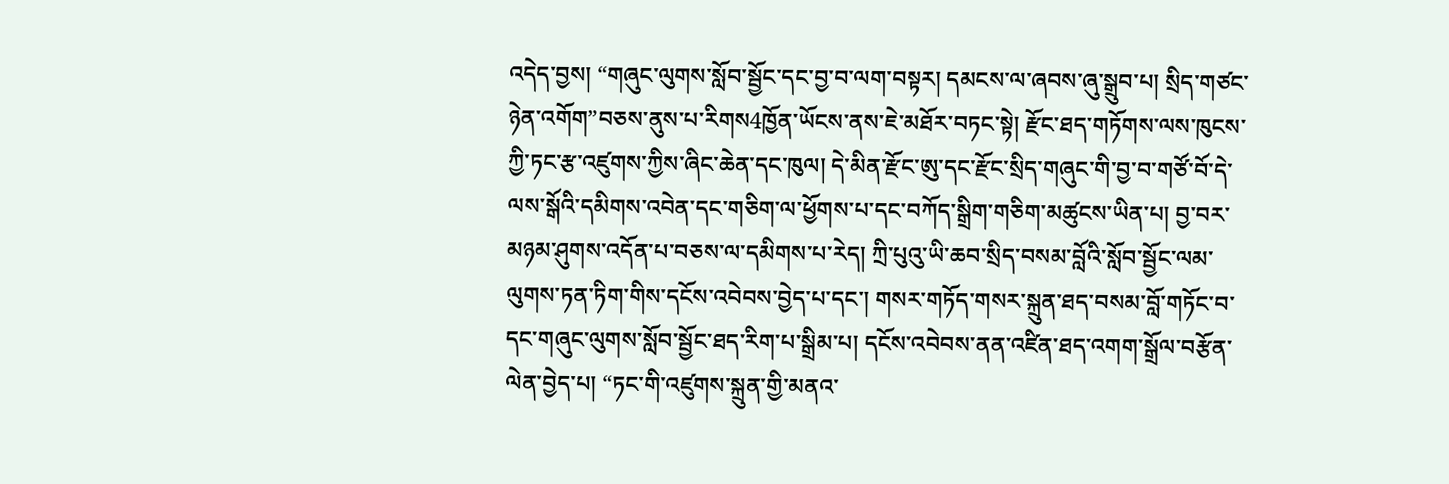འདེད་བྱས། “གཞུང་ལུགས་སློབ་སྦྱོང་དང་བྱ་བ་ལག་བསྟར། དམངས་ལ་ཞབས་ཞུ་སྒྲུབ་པ། སྲིད་གཙང་ཉེན་འགོག”བཅས་ནུས་པ་རིགས4ཁྱོན་ཡོངས་ནས་ཇེ་མཐོར་བཏང་སྟེ། རྫོང་ཐད་གཏོགས་ལས་ཁུངས་ཀྱི་ཏང་རྩ་འཛུགས་ཀྱིས་ཞིང་ཆེན་དང་ཁུལ། དེ་མིན་རྫོང་ཨུ་དང་རྫོང་སྲིད་གཞུང་གི་བྱ་བ་གཙོ་བོ་དེ་ལས་སྒོའི་དམིགས་འབེན་དང་གཅིག་ལ་ཕྱོགས་པ་དང་བཀོད་སྒྲིག་གཅིག་མཚུངས་ཡིན་པ། བྱ་བར་མཉམ་ཤུགས་འདོན་པ་བཅས་ལ་དམིགས་པ་རེད། ཀྲི་པུའུ་ཡི་ཆབ་སྲིད་བསམ་བློའི་སློབ་སྦྱོང་ལམ་ལུགས་ཏན་ཏིག་གིས་དངོས་འབེབས་བྱེད་པ་དང་། གསར་གཏོད་གསར་སྐྲུན་ཐད་བསམ་བློ་གཏོང་བ་དང་གཞུང་ལུགས་སློབ་སྦྱོང་ཐད་རིག་པ་སྒྲིམ་པ། དངོས་འབེབས་ནན་འཛིན་ཐད་འགག་སྒྲོལ་བརྩོན་ལེན་བྱེད་པ། “ཏང་གི་འཛུགས་སྐྲུན་གྱི་མནའ་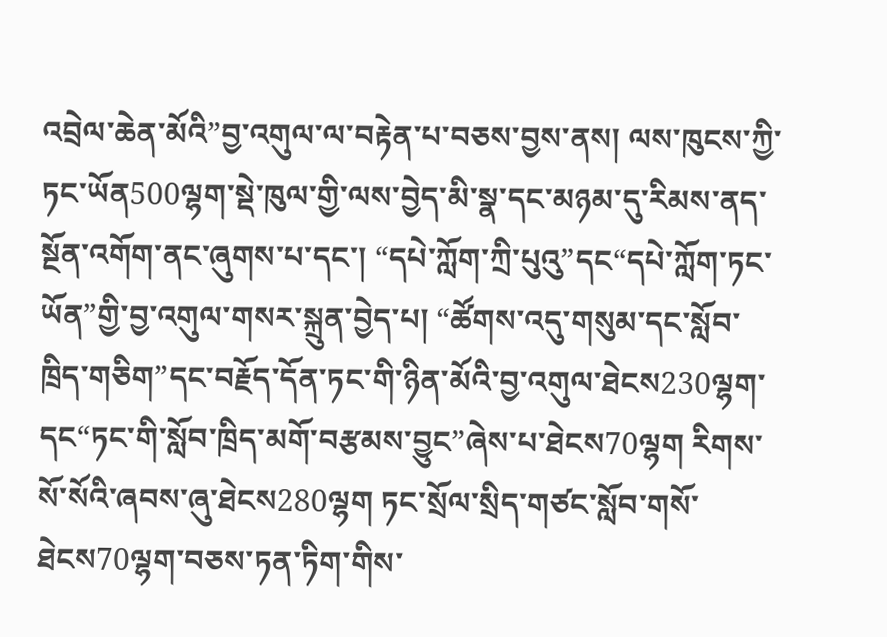འབྲེལ་ཆེན་མོའི”བྱ་འགུལ་ལ་བརྟེན་པ་བཅས་བྱས་ནས། ལས་ཁུངས་ཀྱི་ཏང་ཡོན500ལྷག་སྡེ་ཁུལ་གྱི་ལས་བྱེད་མི་སྣ་དང་མཉམ་དུ་རིམས་ནད་སྔོན་འགོག་ནང་ཞུགས་པ་དང་། “དཔེ་ཀློག་ཀྲི་པུའུ”དང“དཔེ་ཀློག་ཏང་ཡོན”གྱི་བྱ་འགུལ་གསར་སྐྲུན་བྱེད་པ། “ཚོགས་འདུ་གསུམ་དང་སློབ་ཁྲིད་གཅིག”དང་བརྗོད་དོན་ཏང་གི་ཉིན་མོའི་བྱ་འགུལ་ཐེངས230ལྷག་དང“ཏང་གི་སློབ་ཁྲིད་མགོ་བརྩམས་བྱུང”ཞེས་པ་ཐེངས70ལྷག རིགས་སོ་སོའི་ཞབས་ཞུ་ཐེངས280ལྷག ཏང་སྲོལ་སྲིད་གཙང་སློབ་གསོ་ཐེངས70ལྷག་བཅས་ཏན་ཏིག་གིས་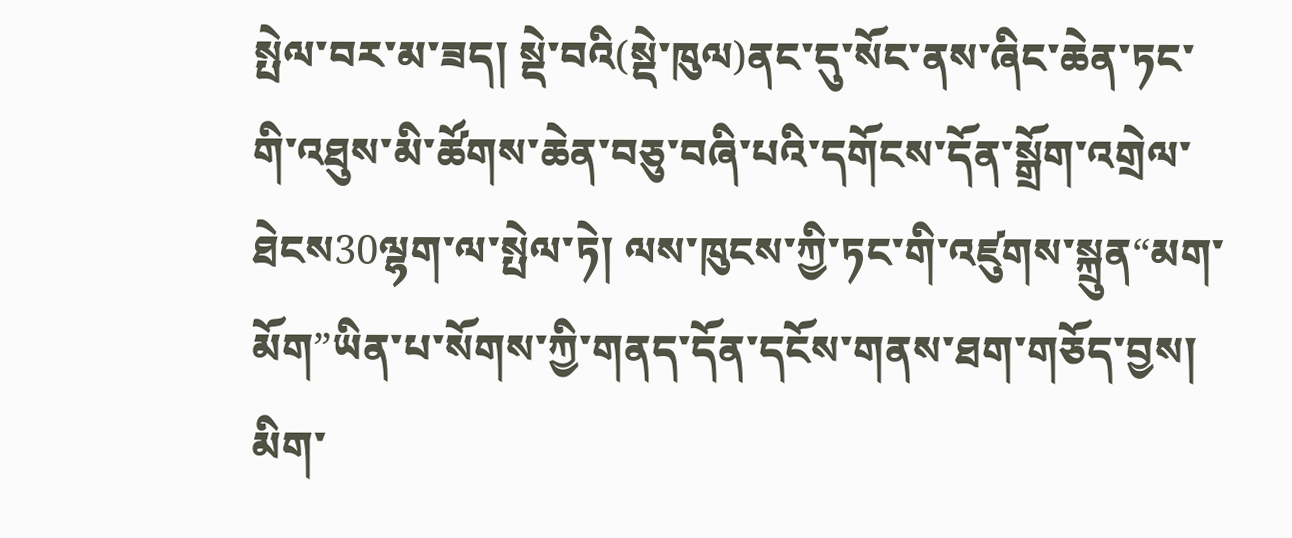སྤེལ་བར་མ་ཟད། སྡེ་བའི(སྡེ་ཁུལ)ནང་དུ་སོང་ནས་ཞིང་ཆེན་ཏང་གི་འཐུས་མི་ཚོགས་ཆེན་བཅུ་བཞི་པའི་དགོངས་དོན་སྒྲོག་འགྲེལ་ཐེངས30ལྷག་ལ་སྤེལ་ཏེ། ལས་ཁུངས་ཀྱི་ཏང་གི་འཛུགས་སྐྲུན“མག་མོག”ཡིན་པ་སོགས་ཀྱི་གནད་དོན་དངོས་གནས་ཐག་གཅོད་བྱས། མིག་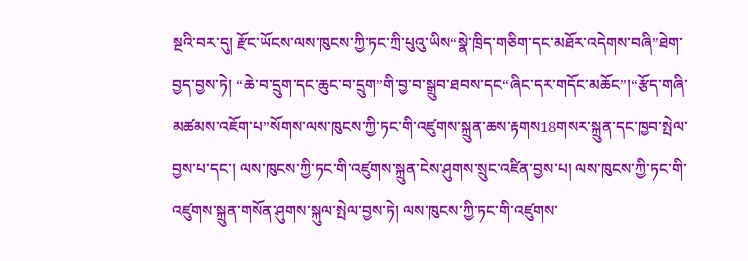སྔའི་བར་དུ། རྫོང་ཡོངས་ལས་ཁུངས་ཀྱི་ཏང་ཀྲི་པུའུ་ཡིས“སྣེ་ཁྲིད་གཅིག་དང་མཐོར་འདེགས་བཞི”ཐེག་བྱད་བྱས་ཏེ། “ཆེ་བ་དྲུག་དང་ཆུང་བ་དྲུག”གི་བྱ་བ་སྒྲུབ་ཐབས་དང“ཞིང་དར་གདོང་མཆོང”།“རྩོད་གཞི་མཚམས་འཇོག་པ”སོགས་ལས་ཁུངས་ཀྱི་ཏང་གི་འཛུགས་སྐྲུན་ཆས་རྟགས18གསར་སྐྲུན་དང་ཁྱབ་སྤེལ་བྱས་པ་དང་། ལས་ཁུངས་ཀྱི་ཏང་གི་འཛུགས་སྐྲུན་ངེས་ཤུགས་སྲུང་འཛིན་བྱས་པ། ལས་ཁུངས་ཀྱི་ཏང་གི་འཛུགས་སྐྲུན་གསོན་ཤུགས་སྐུལ་སྤེལ་བྱས་ཏེ། ལས་ཁུངས་ཀྱི་ཏང་གི་འཛུགས་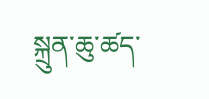སྐྲུན་ཆུ་ཚད་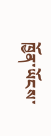ཁྱོན་ཡོངས་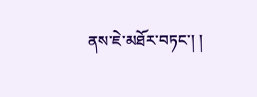ནས་ཇེ་མཐོར་བཏང་། །